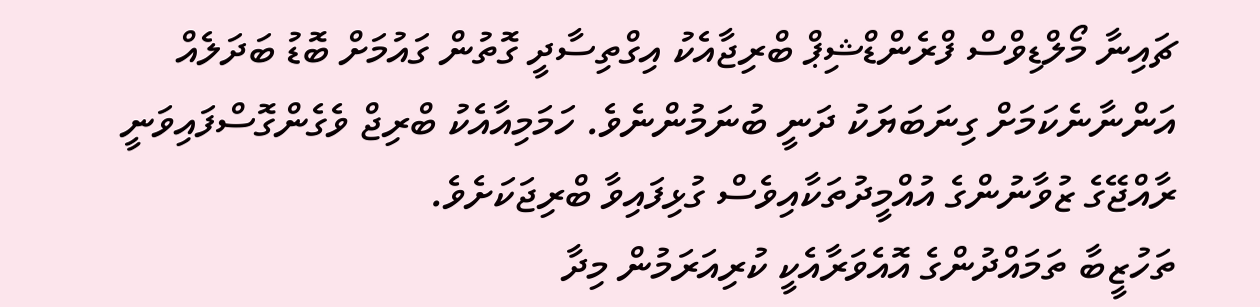ޗައިނާ މޯލްޑިވްސް ފްރެންޑްޝިޕް ބްރިޖާއެކު އިގްތިސާދީ ގޮތުން ގައުމަށް ބޮޑު ބަދަލެއް އަންނާނެކަމަށް ގިނަބަޔަކު ދަނީ ބުނަމުންނެވެ. ހަމަމިއާއެކު ބްރިޖް ވެގެންގޮސްފައިވަނީ ރާއްޖޭގެ ޒުވާނުންގެ އުއްމީދުތަކާއިވެސް ގުޅިފައިވާ ބްރިޖަކަށެވެ.
ތަހުޒީބާ ތަމައްދުންގެ އޮއެވަރާއެކީ ކުރިއަރަމުން މިދާ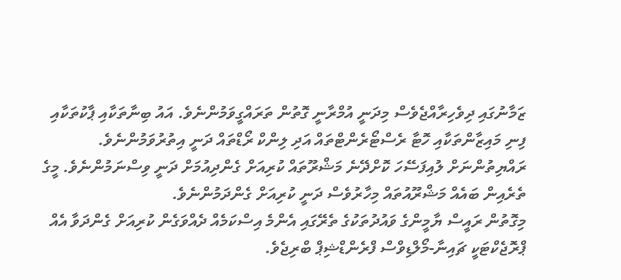ޒަމާނުގައި ދިވެހިރާއްޖެވެސް މިދަނީ އުމްރާނީ ގޮތުން ތަރައްގީވަމުންނެވެ. އައު ބިނާތަކާއި ޕާކުތަކާއި ފިނި މައިޒާންތަކާއި ހޮޓާ ރެސްޓޯރެންޓްތައް އަދި ލިންކް ރޯޑްތައް ދަނީ އިތުރުވަމުންނެވެ. ރައްޔިތުންނަށް ލުއިފަސޭހަ ކޮށްދޭނެ މަޝްރޫތައް ކުރިއަށް ގެންދިއުމަށް ދަނީ ވިސްނަމުންނެވެ. މީގެ ތެރެއިން ބައެއް މަޝްރޫއުތައް މިހާރުވެސް ދަނީ ކުރިއަށް ގެންދަމުންނެވެ.
މިގޮތުން ރައީސް ޔާމީންގެ ވައުދުތަކުގެ ތެރޭގައި އެންމެ އިސްކަމެއް ދެއްވަގެން ކުރިއަށް ގެންދަވާ އެއް ޕްރޮޖެކްޓަކީ ޗައިނާ-މޯލްޑިވްސް ފްރެންޑްޝިޕް ބްރިޖެވެ.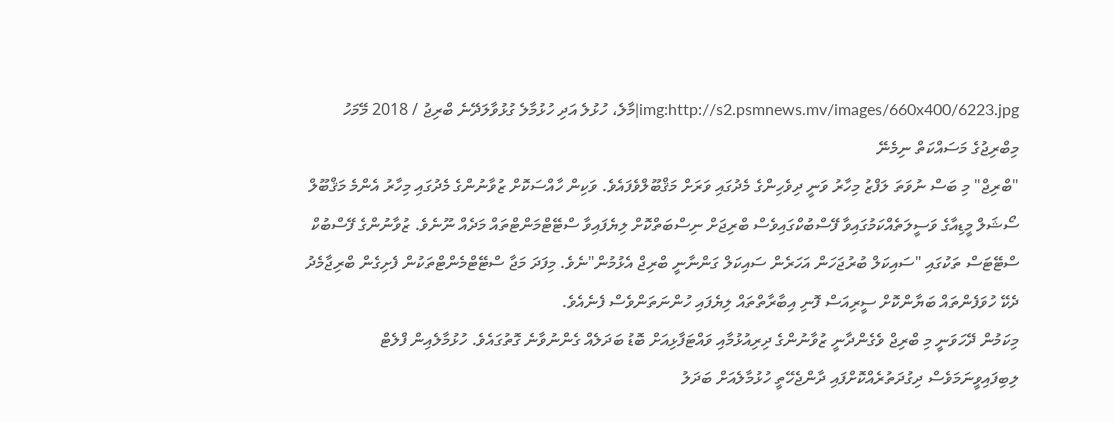img:http://s2.psmnews.mv/images/660x400/6223.jpg|މާލެ، ހުޅުލެ އަދި ހުޅުމާލެ ގުޅުވާލަދޭނެ ބްރިޖު / 2018 މޭމަހު މިބްރިޖުގެ މަސައްކަތް ނިމެނޭ
"ބްރިޖް" މި ބަސް ނުވަތަ ލަފްޒު މިހާރު ވަނީ ދިވެހިންގެ މެދުގައި ވަރަށް މަޤްބޫލްވެފައެވެ. ވަކިން ހާއްސަކޮށް ޒުވާނުންގެ މެދުގައި މިހާރު އެންމެ މަޤްބޫލް ސޯޝަލް މީޑިއާގެ ވަސީލަތެއްކަމުގައިވާ ފޭސްބުކްގައިވެސް ބްރިޖަށް ނިސްބަތްކޮށް ލިޔެފައިވާ ސްޓޭޓްމަންޓްތައް މަދެއް ނޫނެވެ. ޒުވާނުންގެ ފޭސްބުކް ސްޓޭޓަސް ތަކުގައި "ސައިކަލް ބުރުޖަހަން އަހަރެން ސައިކަލް ގަންނާނީ ބްރިޖް އެޅުމުން"ނެވެ. މިފަދަ މަޖާ ސްޓޭޓްމެންޓްތަކުން ފެށިގެން ބްރިޖާމެދު ދެކޭ ހުވަފެންތައް ބަޔާންކޮށް ސީރިއަސް ފޮނި އިބާރާތްތައް ލިޔެފައި ހުންނަތަންވެސް ފެނެއެވެ.
މިކަމުން ދޭހަވަނީ މި ބްރިޖް ވެގެންދާނީ ޒުވާނުންގެ ދިރިއުޅުމާއި ވައްޓަފާޅިއަށް ބޮޑު ބަދަލެއް ގެންނުވާނެ ގޮތުގައެވެ. ހުޅުމާލެއިން ފްލެޓް ލިބިފައިވީނަމަވެސް ދިގުދަތުރެއްކޮށްފައި ދާންޖެހޭތީ ހުޅުމާލެއަށް ބަދަލު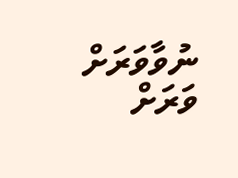ނުވާވަރަށް ވަރަށް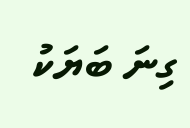ގިނަ ބަޔަކު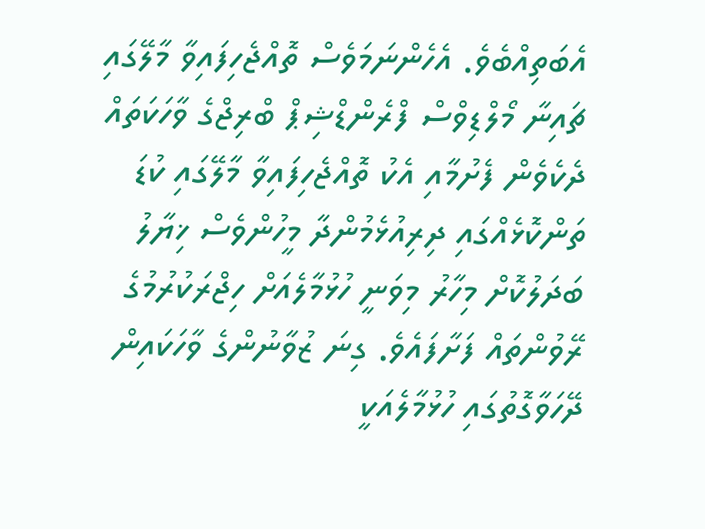އެބަތިއްބެވެ. އެހެންނަމަވެސް ތޮއްޖެހިފައިވާ މާލޭގައި ޗައިނާ މޯލްޑިވްސް ފްރެންޑްޝިޕް ބްރިޖްގެ ވާހަކަތައް ދެކެވެން ފެށުމާއި އެކު ތޮއްޖެހިފައިވާ މާލޭގައި ކުޑަ ތަންކޮޅެއްގައި ދިރިއުޅެމުންދާ މީހުންވެސް ޚިޔާލު ބަދަލުކޮށް މިހާރު މިވަނީ ހުޅުމާލެއަށް ހިޖްރަކުރުމުގެ ރޭވުންތައް ފަށާފައެވެ. ގިނަ ޒުވާނުންގެ ވާހަކައިން ދޭހަވާގޮތުގައި ހުޅުމާލެއަކީ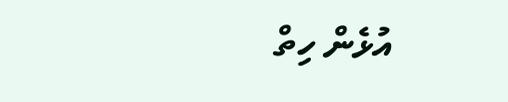އުޅެން ހިތް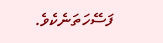ފަސޭހަތަނެކެވެ.